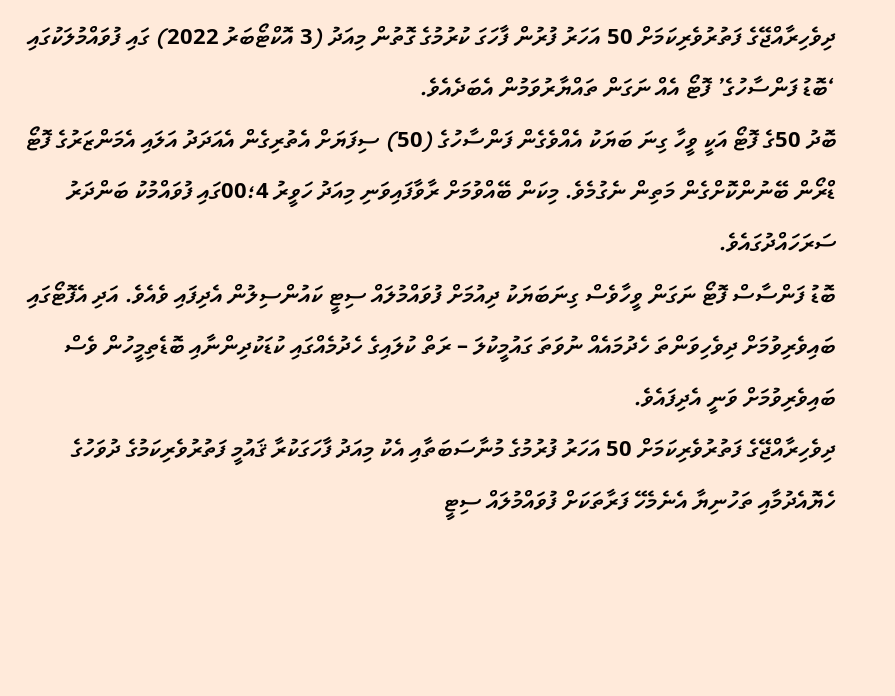ދިވެހިރާއްޖޭގެ ފަތުރުވެރިކަމަށް 50 އަހަރު ފުރުން ފާހަގަ ކުރުމުގެ ގޮތުން މިއަދު (3 އޮކްޓޯބަރު 2022) ގައި ފުވައްމުލަކުގައި ‘ބޮޑު ފަންސާހުގެ’ ފޮޓޯ އެއް ނަގަން ތައްޔާރުވަމުން އެބަދެއެވެ.
ބޮދު 50ގެ ފޮޓޯ އަކީ ވީހާ ގިނަ ބަޔަކު އެއްވެގެން ފަންސާހުގެ (50) ސިފަޔަށް އެތުރިގެން އެއަދަދު އަލައި އެމަންޒަރުގެ ފޮޓޯ ޑްރޯން ބޭނުންކޮށްގެން މަތިން ނެގުމެވެ. މިކަން ބޭއްވުމަށް ރާވާފައިވަނި މިއަދު ހަވީރު 4؛00ގައި ފުވައްމުކު ބަންދަރު ސަރަހައްދުގައެވެ.
ބޮޑު ފަންސާސް ފޮޓޯ ނަގަން ވީހާވެސް ގިނަބަޔަކު ދިއުމަށް ފުވައްމުލައް ސިޓީ ކައުންސިލުން އެދިފައި ވެއެވެ. އަދި އެފޮޓޯގައި ބައިވެރިވުމަށް ދިވެހިވަންތަ ހެދުމައެއް ނުވަތަ ގައުމީކުލަ – ރަތް ކުލައިގެ ހެދުމެއްގައި ކުޑަކުދިންނާއި ބޮޑެތިމީހުން ވެސް ބައިވެރިވުމަށް ވަނީ އެދިފައެވެ.
ދިވެހިރާއްޖޭގެ ފަތުރުވެރިކަމަށް 50 އަހަރު ފުރުމުގެ މުނާސަބަތާއި އެކު މިއަދު ފާހަގަކުރާ ޤައުމީ ފަތުރުވެރިކަމުގެ ދުވަހުގެ ހެޔޮއެދުމާއި ތަހުނިޔާ އެނެމެހޭ ފަރާތަކަށް ފުވައްމުލައް ސިޓީ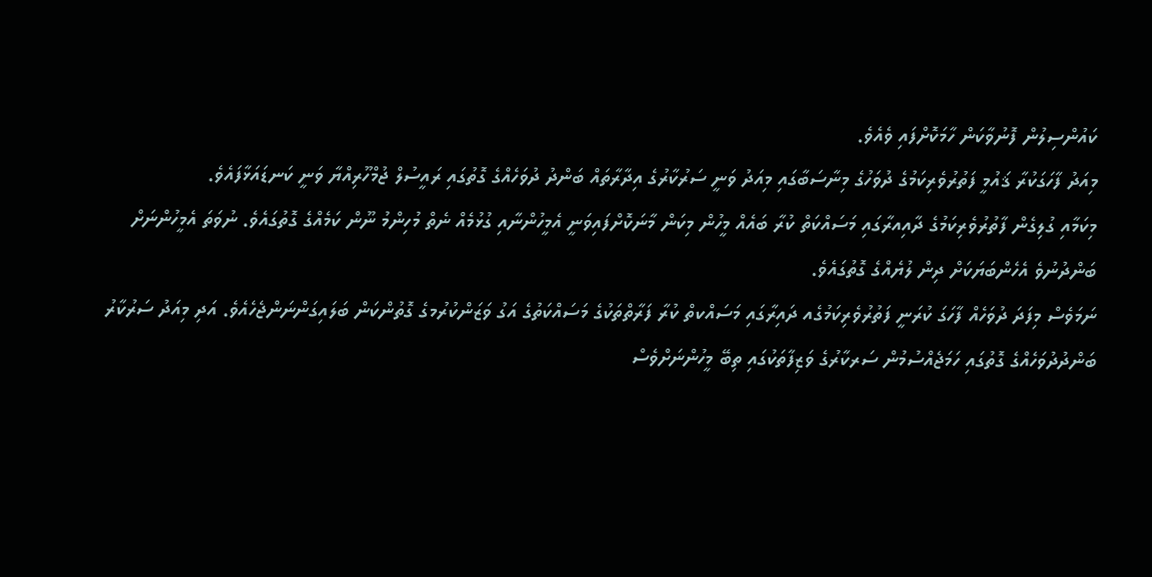ކައުންސިލުން ފޮނުވާކަން ހާމަކޮށްފައި ވެއެވެ.
މިއަދު ފާހަގަކުރާ ޤައުމީ ފަތުރުވެރިކަމުގެ ދުވަހުގެ މިނާސަބާގައި މިއަދު ވަނީ ސަރުކާރުގެ އިދާރާތައް ބަންދު ދުވަހެއްގެ ގޮތުގައި ރައީސުލް ޖުމްހޫރިއްޔާ ވަނީ ކަނޑައަޅާފައެވެ.
މިކަމާއި ގުލިގެން ފާތުރުވެރިކަމުގެ ދާއިއރާގައި މަސައްކަތް ކުރާ ބައެއް މީހުން މިކަން މާނަކޮށްފައިވަނީ އެމީހުންނާއި ގުޅުމެއް ނެތް މުހިންމު ނޫން ކަމެއްގެ ގޮތުގައެވެ. ނުވަތަ އެމީހުންނަށް ބަންދުނުވެ އެހެންބަޔަކަށް ދިން ލުޔެއްގެ ގޮތުގައެވެ.
ނަމަވެސް މިފަދަ ދުވަހެއް ފާހަގަ ކުރަނީ ފަތުރުވެރިކަމުގެއ ދައިރާގައި މަސައްކތް ކުރާ ފަރާތްތަކުގެ މަސައްކަތުގެ އަގު ވަޒަންކުރުމގެ ގޮތުންކަން ބަލައިގަންނަންޖެހެއެވެ. އަދި މިއަދު ސަރުކާރު ބަންދުދުވަހެއްގެ ގޮތުގައި ހަމަޖެއްސުމުން ސަރކާރުގެ ވަޒިފާތަކުގައި ތިބޭ މީހުންނަށްވެސް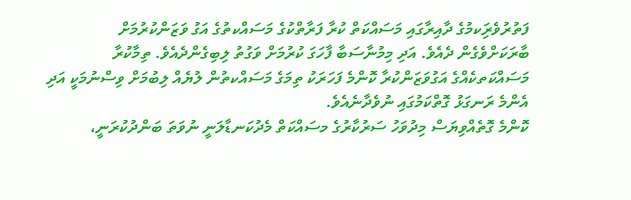ފަތުރުވެރިަކމުގެ ދާއިރާގައި މަސައްކަތް ކުރާ ފަރާތްކުގެ މަސައްކތުގެ އަގު ވަޒަންކުރުމަށް ބާރަކަށްވެގެން ދެއެވެ. އަދި މިމުނާސަބާ ފާހަގަ ކުރުމަށް ވަގުތު ލިބިގެންދެއެވެ. ތިމާކުރާ މަސައްކަތކެއްގެ އަގުވަޒަންކުރާ ކޮންމެ ފަހަރަކު ތިމަގެ މަސައްކތުން ލުޔެއް ލިބުމަށް ވިސްނުމަކީ އަދި އެންމެ ރަނގަޅު ގޮތްކަމުގައި ނުވެދާނެއެވެ.
ކޮންމެ ގޮތެއްވިޔަސް މިދުވަހު ސަރުކާރުގެ މސައްކަތް މެދުކަނޑާލަނީ ނުވަތަ ބަންދުކުރަނީ،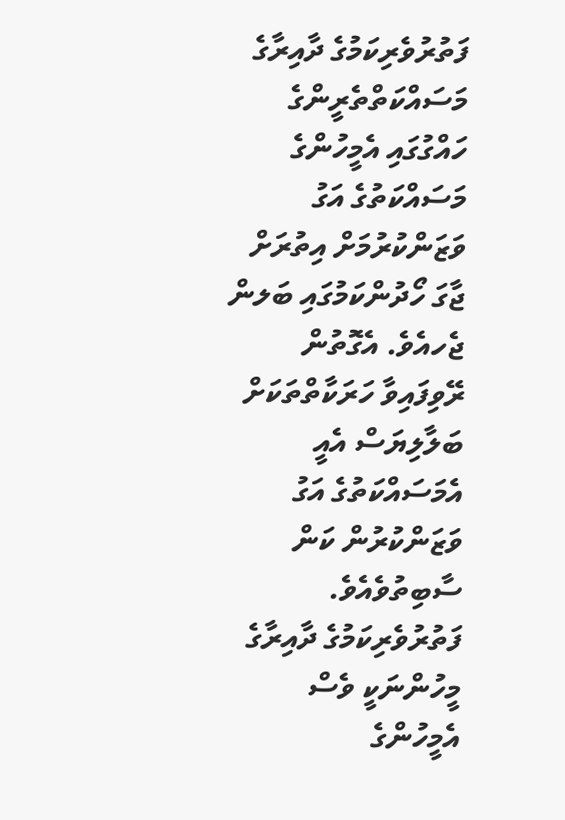ފަތުރުވެރިކަމުގެ ދާއިރާގެ މަސައްކަތްތެރީންގެ ހައްގުގައި އެމީހުންގެ މަސައްކަތުގެ އަގު ވަޒަންކުރުމަށް އިތުރަށް ޖާގަ ހޯދުންކަމުގައި ބަލން ޖެހއެވެ. އެގޮތުން ރޭވިފައިވާ ހަރަކާތްތަކަށް ބަލާލިޔަސް އެއީ އެމަސައްކަތުގެ އަގު ވަޒަންކުރުން ކަން ސާބިތުވެއެވެ.
ފަތުރުވެރިކަމުގެ ދާއިރާގެ މީހުންނަކީ ވެސް އެމީހުންގެ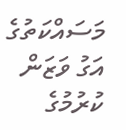މަސައްކަތުގެ އަގު ވަޒަން ކުރުމުގެ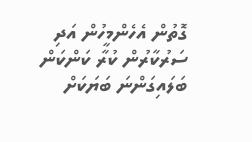ގޮތުން އެހެންމީހުން އަދި ސަރުކާރުން ކުރާ ކަންކަން ބަލައިގަންނަ ބަޔަކަށް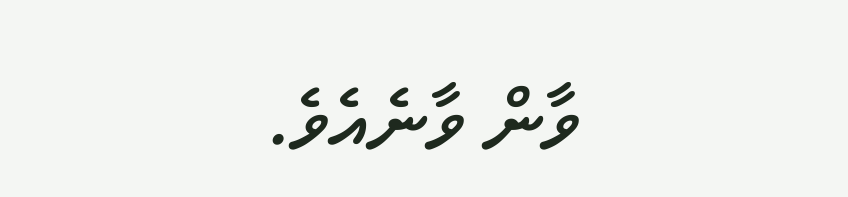ވާން ވާނެއެވެ.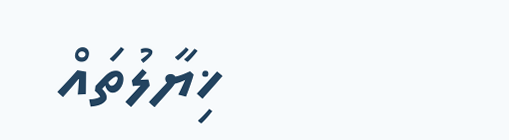ޚިޔާލުތައް